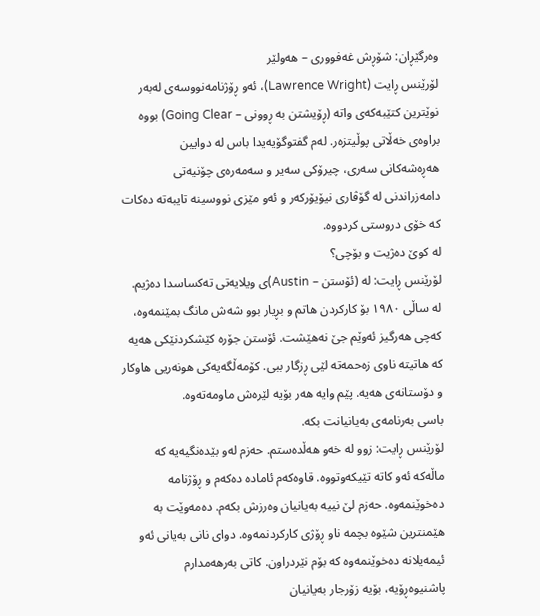وەرگێڕان: شۆڕش غەفووری – هەولێر
لۆرێنس ڕایت (Lawrence Wright)، ئەو ڕۆژنامەنووسەی لەبەر نوێترین کتێبەکەی واتە (ڕۆیشتن بە ڕوونی – Going Clear) بووە براوەی خەڵاتی پوڵیتزەر. لەم گفتوگۆیەیدا باس لە دوایین هەڕەشەکانی سەری، چیرۆکی سەیر و سەمەرەی چۆنیەتی دامەزراندنی لە گۆڤاری نیۆیۆرکەر و ئەو مێزی نووسینە تایبەتە دەکات کە خۆی دروستی کردووە.
لە کوێ دەژیت و بۆچی؟
لۆرێنس ڕایت: لە (ئۆستن – Austin)ی ویلایەتی تەکساسدا دەژیم. لە ساڵی ١٩٨٠ بۆ کارکردن هاتم و بڕیار بوو شەش مانگ بمێنمەوە، کەچی هەرگیز ئەوێم جێ نەهێشت. ئۆستن جۆرە کێشکردنێکی هەیە کە هاتیتە ناوی زەحمەتە لێی ڕزگار ببی. کۆمەڵگەیەکی هونەریی هاوکار و دۆستانەی هەیە. پێم وایە هەر بۆیە لێرەش ماومەتەوە.
باسی بەرنامەی بەیانیانت بکە.
لۆرێنس ڕایت: زوو لە خەو هەڵدەستم. حەزم لەو بێدەنگیەیە کە ماڵەکە ئەو کاتە تێیکەوتووە. قاوەکەم ئامادە دەکەم و ڕۆژنامە دەخوێنمەوە. حەزم لێ نییە بەیانیان وەرزش بکەم. دەمەوێت بە هێمنترین شێوە بچمە ناو ڕۆژی کارکردنمەوە. دوای نانی بەیانی ئەو ئیمەیلانە دەخوێنمەوە کە بۆم نێردراون. کاتی بەرهەمدارم پاشنیوەڕۆیە، بۆیە زۆرجار بەیانیان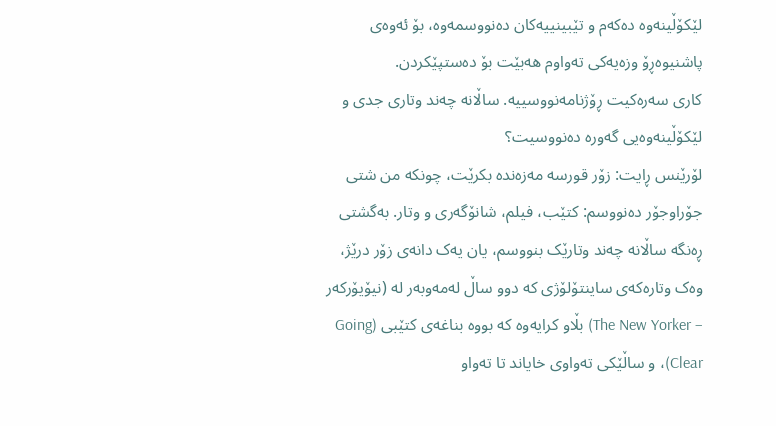لێکۆڵینەوە دەکەم و تێبینییەکان دەنووسمەوە، بۆ ئەوەی پاشنیوەڕۆ وزەیەکی تەواوم هەبێت بۆ دەستپێکردن.
کاری سەرەکیت ڕۆژنامەنووسییە. ساڵانە چەند وتاری جدی و لێکۆڵینەوەیی گەورە دەنووسیت؟
لۆرێنس ڕایت: زۆر قورسە مەزەندە بکرێت، چونکە من شتی جۆراوجۆر دەنووسم: کتێب، فیلم، شانۆگەری و وتار. بەگشتی ڕەنگە ساڵانە چەند وتارێک بنووسم، یان یەک دانەی زۆر درێژ، وەک وتارەکەی ساینتۆلۆژی کە دوو ساڵ لەمەوبەر لە (نیۆیۆرکەر – The New Yorker) بڵاو کرایەوە کە بووە بناغەی کتێبی (Going Clear)، و ساڵێکی تەواوی خایاند تا تەواو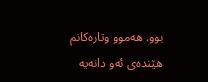بوو. هەموو وتارەکانم هێندەی ئەو دانەیە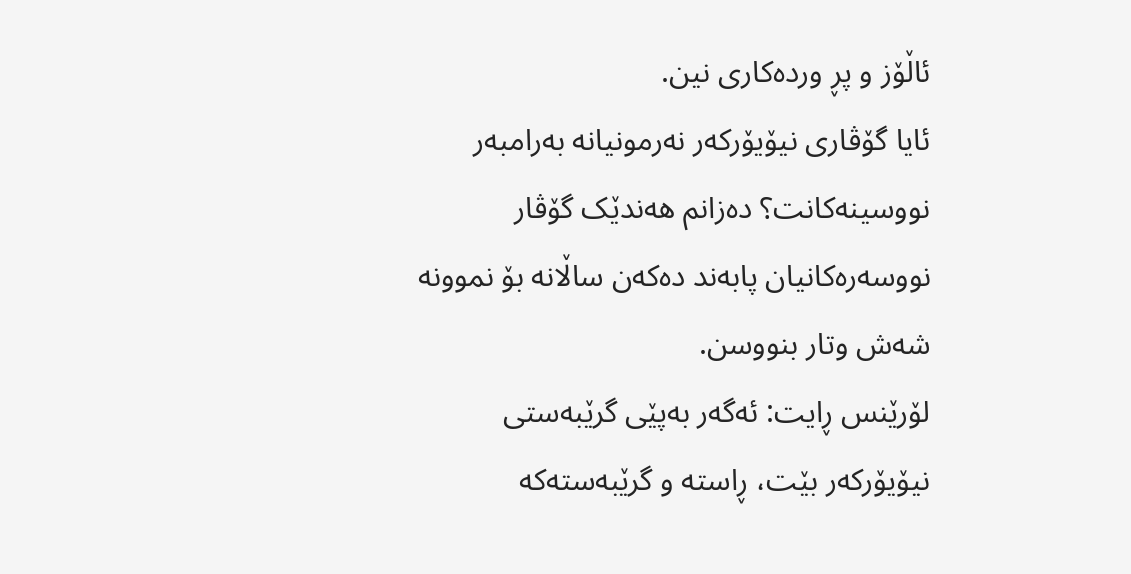ئاڵۆز و پڕ وردەکاری نین.
ئایا گۆڤاری نیۆیۆرکەر نەرمونیانە بەرامبەر نووسینەکانت؟ دەزانم هەندێک گۆڤار نووسەرەکانیان پابەند دەکەن ساڵانە بۆ نموونە شەش وتار بنووسن.
لۆرێنس ڕایت: ئەگەر بەپێی گرێبەستی نیۆیۆرکەر بێت، ڕاستە و گرێبەستەکە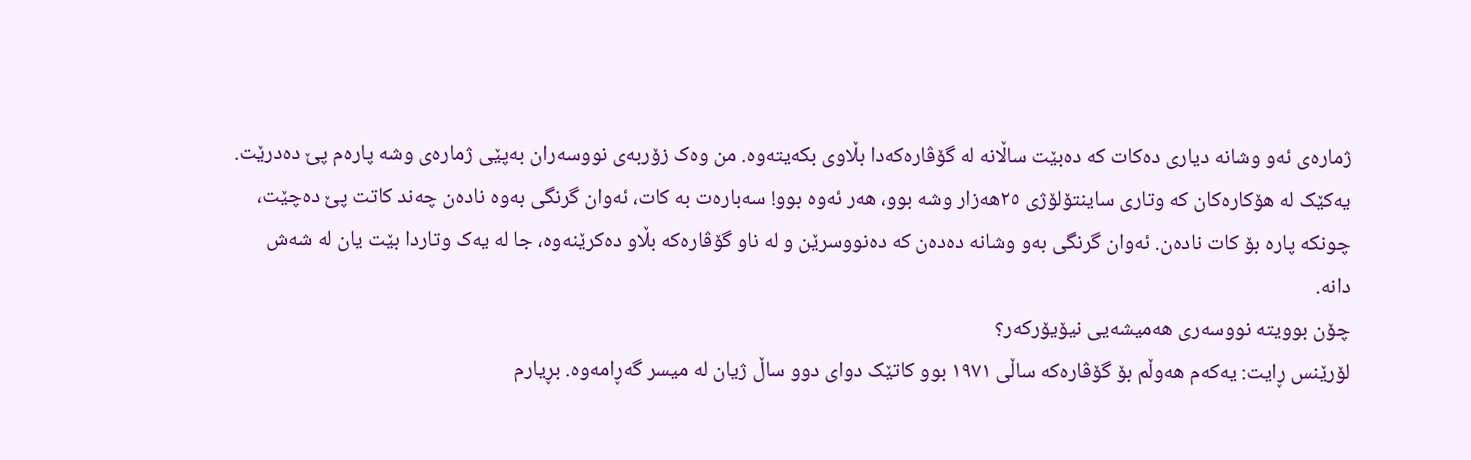ژمارەی ئەو وشانە دیاری دەکات کە دەبێت ساڵانە لە گۆڤارەکەدا بڵاوی بکەیتەوە. من وەک زۆربەی نووسەران بەپێی ژمارەی وشە پارەم پێ دەدرێت. یەکێک لە هۆکارەکان کە وتاری ساینتۆلۆژی ٢٥هەزار وشە بوو، هەر ئەوە بوو! سەبارەت بە کات، ئەوان گرنگی بەوە نادەن چەند کاتت پێ دەچێت، چونکە پارە بۆ کات نادەن. ئەوان گرنگی بەو وشانە دەدەن کە دەنووسرێن و لە ناو گۆڤارەکە بڵاو دەکرێنەوە، جا لە یەک وتاردا بێت یان لە شەش دانە.
چۆن بوویتە نووسەری هەمیشەیی نیۆیۆرکەر؟
لۆرێنس ڕایت: یەکەم هەوڵم بۆ گۆڤارەکە ساڵی ١٩٧١ بوو کاتێک دوای دوو ساڵ ژیان لە میسر گەڕامەوە. بڕیارم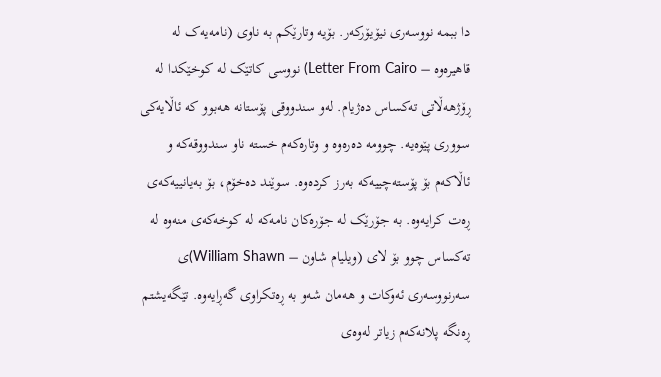دا ببمە نووسەری نیۆیۆرکەر. بۆیە وتارێکم بە ناوی (نامەیەک لە قاهیرەوە – Letter From Cairo) نووسی کاتێک لە کوخێکدا لە ڕۆژهەڵاتی تەکساس دەژیام. لەو سندووقی پۆستانە هەبوو کە ئاڵایەکی سووری پێوەیە. چوومە دەرەوە و وتارەکەم خستە ناو سندووقەکە و ئاڵاکەم بۆ پۆستەچییەکە بەرز کردەوە. سوێند دەخۆم، بۆ بەیانییەکەی ڕەت کرایەوە. بە جۆرێک لە جۆرەکان نامەکە لە کوخەکەی منەوە لە تەکساس چوو بۆ لای (ویلیام شاون – William Shawn)ی سەرنووسەری ئەوکات و هەمان شەو بە ڕەتکراوی گەڕایەوە. تێگەیشتم ڕەنگە پلانەکەم زیاتر لەوەی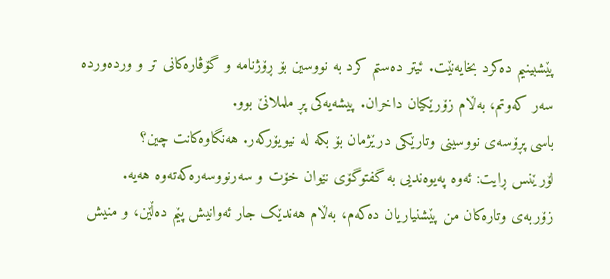پێشبینیم دەکرد بخایەنێت. ئیتر دەستم کرد بە نووسین بۆ ڕۆژنامە و گۆڤارەکانی تر و وردەوردە سەر کەوتم، بەڵام زۆرێکیان داخران. پیشەیەکی پڕ ململانێ بوو.
باسی پڕۆسەی نووسینی وتارێکی درێژمان بۆ بکە لە نیویۆرکەر. هەنگاوەکانت چین؟
لۆرێنس ڕایت: ئەوە پەیوەندیی بە گفتوگۆی نێوان خۆت و سەرنووسەرەکەتەوە هەیە. زۆربەی وتارەکان من پێشنیاریان دەکەم، بەڵام هەندێک جار ئەوانیش پێم دەڵێن، و منیش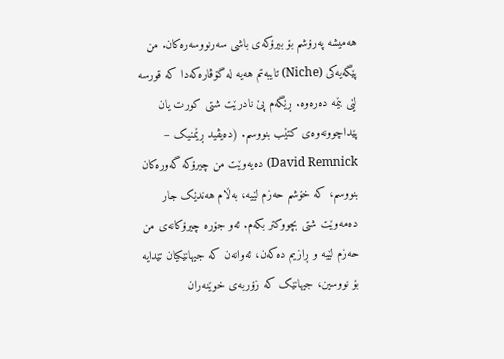هەمیشە پەرۆشم بۆ بیرۆکەی باشی سەرنووسەرەکان. من پێگەیەکی (Niche) تایبەتم هەیە لە گۆڤارەکەدا کە قورسە لێی بێمە دەرەوە. ڕێگەم پێ نادرێت شتی کورت یان پێداچوونەوەی کتێب بنووسم. (دەیڤید ڕێمنیک – David Remnick) دەیەوێت من چیرۆکە گەورەکان بنووسم، کە خۆشم حەزم لێیە، بەڵام هەندێک جار دەمەوێت شتی بچووکتر بکەم. ئەو جۆرە چیرۆکانەی من حەزم لێیە و ڕازیم دەکەن، ئەوانەن کە جیهانێکیان تێدایە بۆ نووسین، جیهانێک کە زۆربەی خوێنەران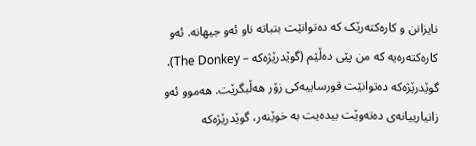نایزانن و کارەکتەرێک کە دەتوانێت بتباتە ناو ئەو جیهانە. ئەو کارەکتەرەیە کە من پێی دەڵێم (گوێدرێژەکە – The Donkey). گوێدرێژەکە دەتوانێت قورساییەکی زۆر هەڵبگرێت. هەموو ئەو زانیارییانەی دەتەوێت بیدەیت بە خوێنەر، گوێدرێژەکە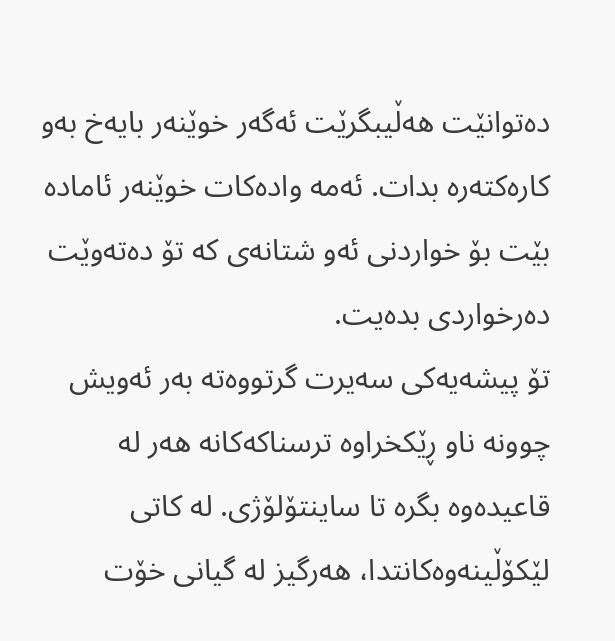دەتوانێت هەڵیبگرێت ئەگەر خوێنەر بایەخ بەو کارەکتەرە بدات. ئەمە وادەکات خوێنەر ئامادە بێت بۆ خواردنی ئەو شتانەی کە تۆ دەتەوێت دەرخواردی بدەیت.
تۆ پیشەیەکی سەیرت گرتووەتە بەر ئەویش چوونە ناو ڕێکخراوە ترسناکەکانە هەر لە قاعیدەوە بگرە تا ساینتۆلۆژی. لە کاتی لێکۆڵینەوەکانتدا، هەرگیز لە گیانی خۆت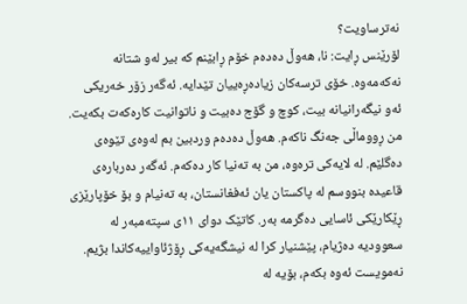نەترساویت؟
لۆرێنس ڕایت: نا، هەوڵ دەدەم خۆم ڕابێنم کە بیر لەو شتانە نەکەمەوە. خۆی ترسەکان زیادەڕەییان تێدایە. ئەگەر زۆر خەریکی ئەو نیگەرانیانە بیت، کوچ و گۆج دەبیت و ناتوانیت کارەکەت بکەیت. من ڕووماڵی جەنگ ناکەم. هەوڵ دەدەم وردبین بم لەوەی تێوەی دەگلێم. لە لایەکی ترەوە، من بە تەنیا کار دەکەم. ئەگەر دەربارەی قاعیدە بنووسم لە پاکستان یان ئەفغانستان، بە تەنیام و بۆ خۆپارێزی ڕێکارێکی ئاسایی دەگرمە بەر. کاتێک دوای ١١ی سپتەمبەر لە سعوودیە دەژیام، پێشنیار کرا لە نیشگەیەکی ڕۆژئاواییەکاندا بژیم. نەمویست ئەوە بکەم، بۆیە لە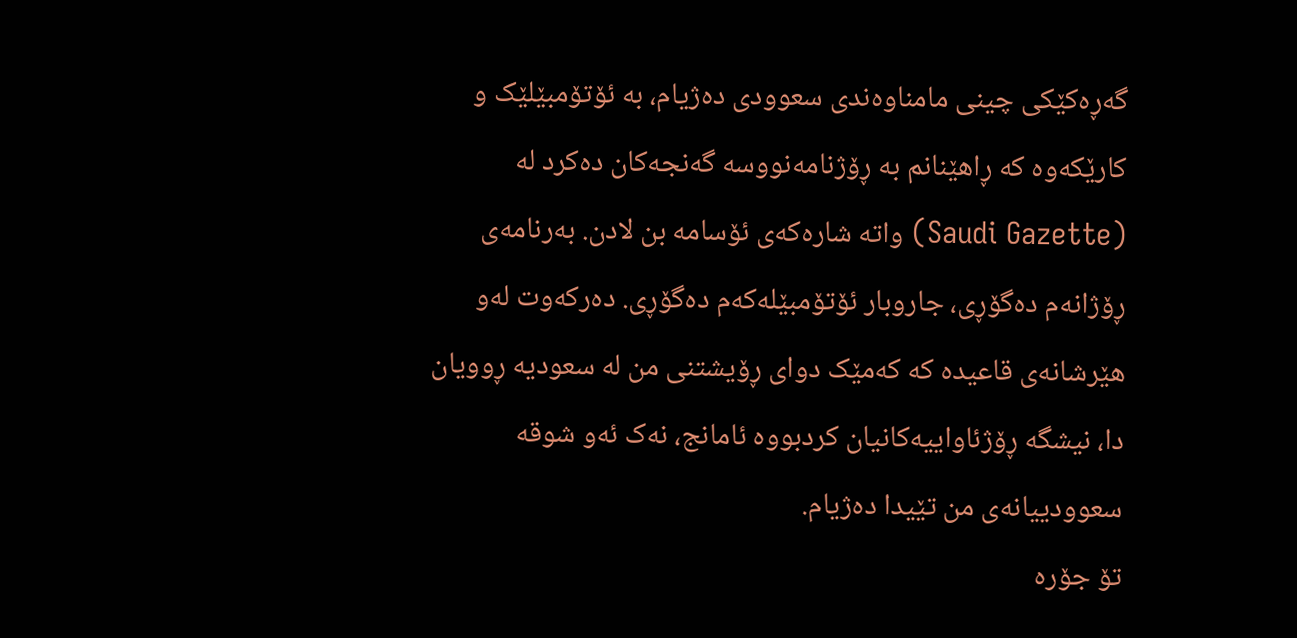گەڕەکێکی چینی مامناوەندی سعوودی دەژیام، بە ئۆتۆمبێلێک و کارێکەوە کە ڕاهێنانم بە ڕۆژنامەنووسە گەنجەکان دەکرد لە (Saudi Gazette) واتە شارەکەی ئۆسامە بن لادن. بەرنامەی ڕۆژانەم دەگۆڕی، جاروبار ئۆتۆمبێلەکەم دەگۆڕی. دەرکەوت لەو هێرشانەی قاعیدە کە کەمێک دوای ڕۆیشتنی من لە سعودیە ڕوویان دا، نیشگە ڕۆژئاواییەکانیان کردبووە ئامانج، نەک ئەو شوقە سعوودییانەی من تێیدا دەژیام.
تۆ جۆرە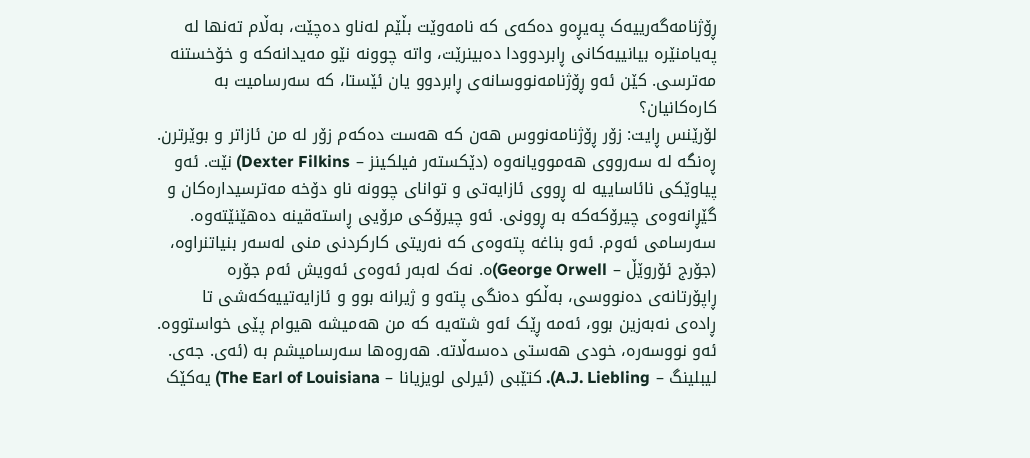ڕۆژنامەگەرییەک پەیڕەو دەکەی کە نامەوێت بڵێم لەناو دەچێت، بەڵام تەنها لە پەیامنێرە بیانییەکانی ڕابردوودا دەبینرێت، واتە چوونە نێو مەیدانەکە و خۆخستنە مەترسی. کێن ئەو ڕۆژنامەنووسانەی ڕابردوو یان ئێستا، کە سەرسامیت بە کارەکانیان؟
لۆرێنس ڕایت: زۆر ڕۆژنامەنووس هەن کە هەست دەکەم زۆر لە من ئازاتر و بوێرترن. ڕەنگە لە سەرووی هەموویانەوە (دێکستەر فیلکینز – Dexter Filkins) نێت. ئەو پیاوێکی نائاساییە لە ڕووی ئازایەتی و توانای چوونە ناو دۆخە مەترسیدارەکان و گێڕانەوەی چیرۆکەکە بە ڕوونی. ئەو چیرۆکی مرۆیی ڕاستەقینە دەهێنێتەوە. سەرسامی ئەوم. ئەو بناغە پتەوەی کە نەریتی کارکردنی منی لەسەر بنیاتنراوە، (جۆرج ئۆروێڵ – George Orwell)ە. نەک لەبەر ئەوەی ئەویش ئەم جۆرە ڕاپۆرتانەی دەنووسی، بەڵکو دەنگی پتەو و ژیرانە بوو و ئازایەتییەکەشی تا ڕادەی نەبەزین بوو، ئەمە ڕێک ئەو شتەیە کە من هەمیشە هیوام پێی خواستووە. ئەو نووسەرە، خودی هەستی دەسەڵاتە. هەروەها سەرسامیشم بە (ئەی. جەی. لیبلینگ – A.J. Liebling). کتێبی (ئیرلی لویزیانا – The Earl of Louisiana) یەکێک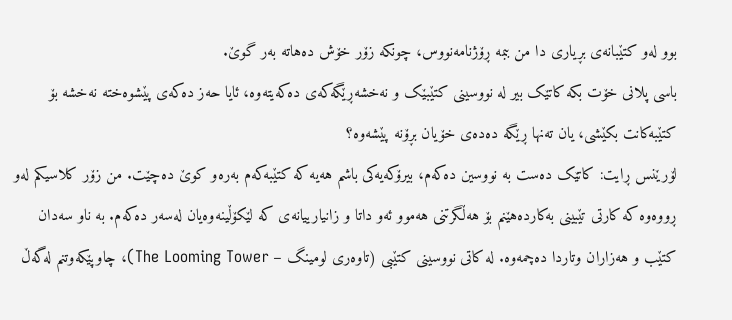بوو لەو کتێبانەی بڕیاری دا من ببمە ڕۆژنامەنووس، چونکە زۆر خۆش دەهاتە بەر گوێ.
باسی پلانی خۆت بکە کاتێک بیر لە نووسینی کتێبێک و نەخشەڕێگەکەی دەکەیتەوە، ئایا حەز دەکەی پێشوەختە نەخشە بۆ کتێبەکانت بکێشی، یان تەنها ڕێگە دەدەی خۆیان بڕۆنە پێشەوە؟
لۆرێنس ڕایت: کاتێک دەست بە نووسین دەکەم، بیرۆکەیەکی باشم هەیە کە کتێبەکەم بەرەو کوێ دەچێت. من زۆر کلاسیکم لەو ڕووەوە کە کارتی تێبینی بەکاردەهێنم بۆ هەڵگرتنی هەموو ئەو داتا و زانیارییانەی کە لێکۆڵینەوەیان لەسەر دەکەم. بە ناو سەدان کتێب و هەزاران وتاردا دەچمەوە. لە کاتی نووسینی کتێبی (تاوەری لومینگ – The Looming Tower)، چاوپێکەوتنم لەگەڵ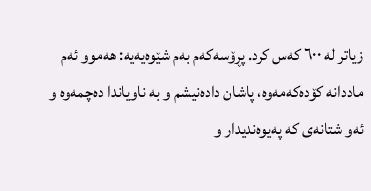زیاتر لە ٦٠٠ کەس کرد. پڕۆسەکەم بەم شێوەیەیە: هەموو ئەم ماددانە کۆدەکەمەوە، پاشان دادەنیشم و بە ناویاندا دەچمەوە و ئەو شتانەی کە پەیوەندیدار و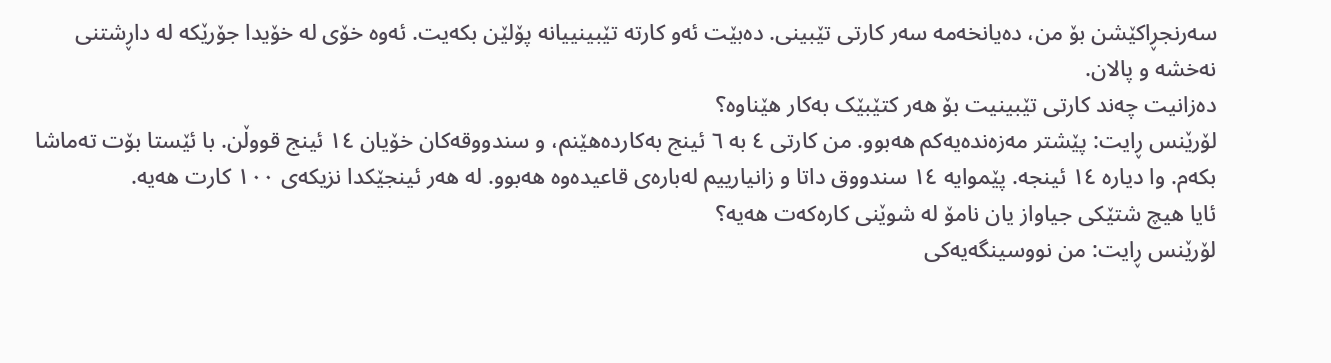سەرنجڕاکێشن بۆ من، دەیانخەمە سەر کارتی تێبینی. دەبێت ئەو کارتە تێبینییانە پۆلێن بکەیت. ئەوە خۆی لە خۆیدا جۆرێکە لە داڕشتنی نەخشە و پالان.
دەزانیت چەند کارتی تێبینیت بۆ هەر کتێبێک بەکار هێناوە؟
لۆرێنس ڕایت: پێشتر مەزەندەیەکم هەبوو. من کارتی ٤ بە ٦ ئینج بەکاردەهێنم، و سندووقەکان خۆیان ١٤ ئینج قووڵن. با ئێستا بۆت تەماشا بکەم. وا دیارە ١٤ ئینجە. پێموایە ١٤ سندووق داتا و زانیارییم لەبارەی قاعیدەوە هەبوو. لە هەر ئینجێکدا نزیکەی ١٠٠ کارت هەیە.
ئایا هیچ شتێکی جیاواز یان نامۆ لە شوێنی کارەکەت هەیە؟
لۆرێنس ڕایت: من نووسینگەیەکی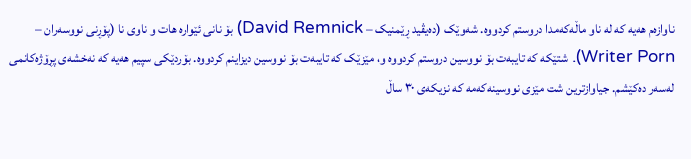ناوازەم هەیە کە لە ناو ماڵەکەمدا دروستم کردووە. شەوێک (دەیڤید ڕێمنیک – David Remnick) بۆ نانی ئێوارە هات و ناوی نا (پۆڕنی نووسەران – Writer Porn). شتێکە کە تایبەت بۆ نووسین دروستم کردووە و، مێزێک کە تایبەت بۆ نووسین دیزاینم کردووە. بۆردێکی سپیم هەیە کە نەخشەی پڕۆژەکانمی لەسەر دەکێشم. جیاوازترین شت مێزی نووسینەکەمە کە نزیکەی ٣٠ ساڵ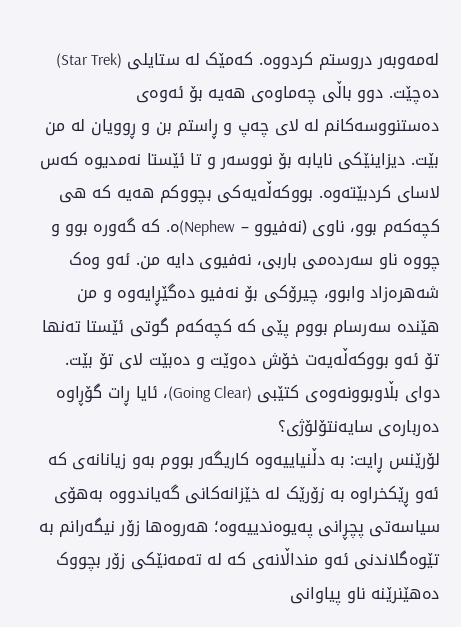لەمەوبەر دروستم کردووە. کەمێک لە ستایلی (Star Trek) دەچێت. دوو باڵی چەماوەی هەیە بۆ ئەوەی دەستنووسەکانم لە لای چەپ و ڕاستم بن و ڕوویان لە من بێت. دیزاینێکی نایابە بۆ نووسەر و تا ئێستا نەمدیوە کەس لاسای کردبێتەوە. بووکەڵەیەکی بچووکم هەیە کە هی کچەکەم بوو، ناوی (نەفیوو – Nephew)ە. کە گەورە بوو و چووە ناو سەردەمی باربی، نەفیوی دایە من. ئەو وەک شەهرەزاد وابوو، چیرۆکی بۆ نەفیو دەگێڕایەوە و من هێندە سەرسام بووم پێی کە کچەکەم گوتی ئێستا تەنها تۆ ئەو بووکەڵەیەت خۆش دەوێت و دەبێت لای تۆ بێت.
دوای بڵاوبوونەوەی کتێبی (Going Clear)، ئایا ڕات گۆڕاوە دەربارەی سایەنتۆلۆژی؟
لۆرێنس ڕایت: بە دڵنیاییەوە کاریگەر بووم بەو زیانانەی کە ئەو ڕێکخراوە بە زۆرێک لە خێزانەکانی گەیاندووە بەهۆی سیاسەتی پچڕانی پەیوەندییەوە؛ هەروەها زۆر نیگەرانم بە تێوەگلاندنی ئەو منداڵانەی کە لە تەمەنێکی زۆر بچووک دەهێنرێنە ناو پیاوانی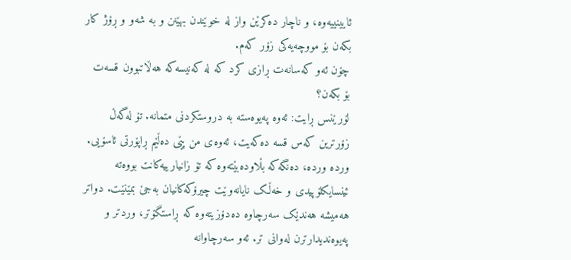ئایینییەوە، و ناچار دەکرێن واز لە خوێندن بهێنن و بە شەو و ڕۆژ کار بکەن بۆ مووچەیەکی زۆر کەم.
چۆن ئەو کەسانەت ڕازی کرد کە لە کەنیسەکە هەڵاتبوون قسەت بۆ بکەن؟
لۆرێنس ڕایت: ئەوە پەیوەستە بە دروستکردنی متمانە. تۆ لەگەڵ زۆرترین کەس قسە دەکەیت، ئەوەی من پێی دەڵێم ڕاپۆرتی ئاسۆیی. وردە وردە، دەنگەکە بڵاودەبێتەوە کە تۆ زانیارییەکانت بووەتە ئینسایکلۆپیدی و خەڵک نایانەوێت چیرۆکەکانیان بەجێ بمێنێت. دواتر هەمیشە هەندێک سەرچاوە دەدۆزیتەوە کە ڕاستگۆتر، وردتر و پەیوەندیدارترن لەوانی تر. ئەو سەرچاوانە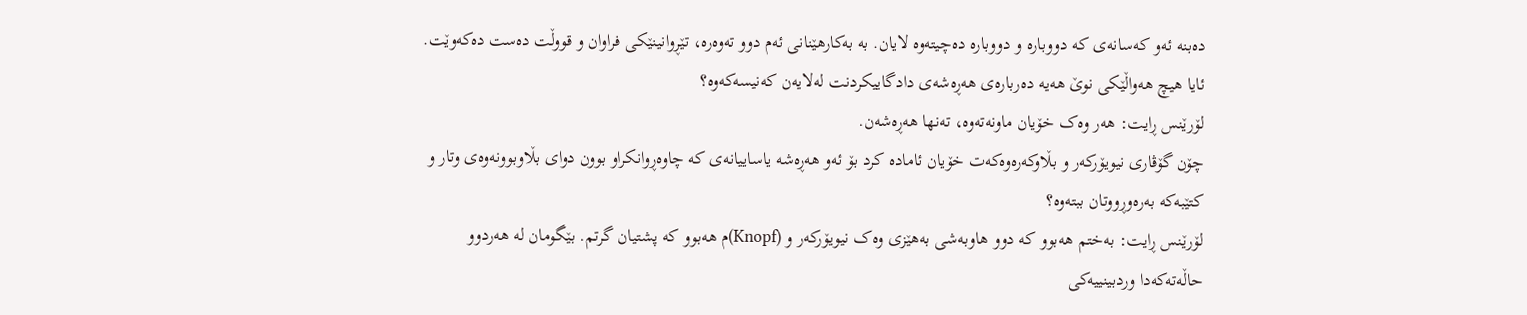دەبنە ئەو کەسانەی کە دووبارە و دووبارە دەچیتەوە لایان. بە بەکارهێنانی ئەم دوو تەوەرە، تێڕوانینێکی فراوان و قووڵت دەست دەکەوێت.
ئایا هیچ هەواڵێکی نوێ هەیە دەربارەی هەڕەشەی دادگاییکردنت لەلایەن کەنیسەکەوە؟
لۆرێنس ڕایت: هەر وەک خۆیان ماونەتەوە، تەنها هەڕەشەن.
چۆن گۆڤاری نیویۆرکەر و بڵاوکەرەوەکەت خۆیان ئامادە کرد بۆ ئەو هەڕەشە یاساییانەی کە چاوەڕوانکراو بوون دوای بڵاوبوونەوەی وتار و کتێبەکە بەرەوڕووتان ببتەوە؟
لۆرێنس ڕایت: بەختم هەبوو کە دوو هاوبەشی بەهێزی وەک نیویۆرکەر و (Knopf)م هەبوو کە پشتیان گرتم. بێگومان لە هەردوو حاڵەتەکەدا وردبینییەکی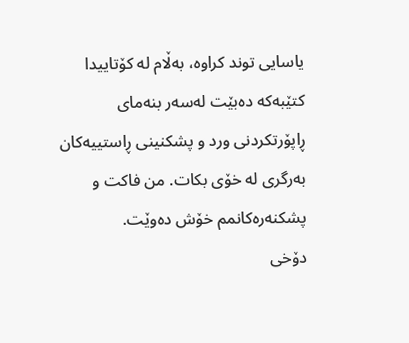یاسایی توند کراوە، بەڵام لە کۆتاییدا کتێبەکە دەبێت لەسەر بنەمای ڕاپۆرتکردنی ورد و پشکنینی ڕاستییەکان بەرگری لە خۆی بکات. من فاکت و پشکنەرەکانمم خۆش دەوێت.
دۆخی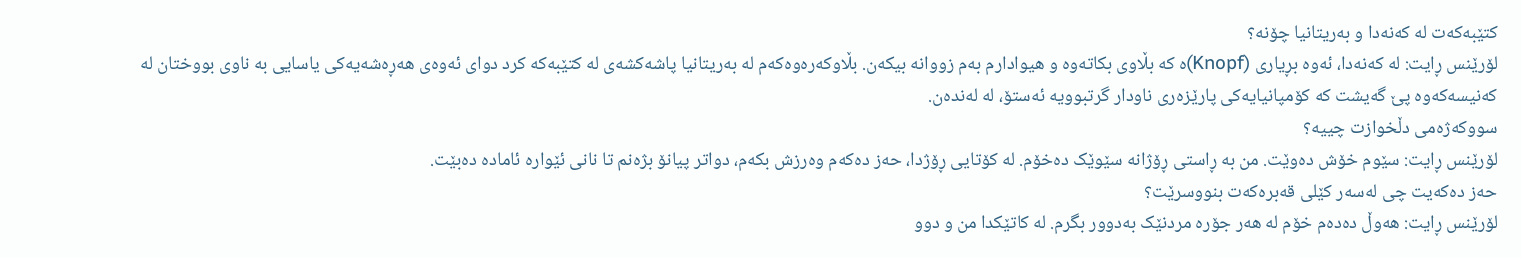کتێبەکەت لە کەنەدا و بەریتانیا چۆنە؟
لۆرێنس ڕایت: لە کەنەدا، ئەوە بڕیاری (Knopf)ە کە بڵاوی بکاتەوە و هیوادارم بەم زووانە بیکەن. بڵاوکەرەوەکەم لە بەریتانیا پاشەکشەی لە کتێبەکە کرد دوای ئەوەی هەڕەشەیەکی یاسایی بە ناوی بووختان لە کەنیسەکەوە پێ گەیشت کە کۆمپانیایەکی پارێزەری ناودار گرتبوویە ئەستۆ، لە لەندەن.
سووکەژەمی دڵخوازت چییە؟
لۆرێنس ڕایت: سێوم خۆش دەوێت. من بە ڕاستی ڕۆژانە سێوێک دەخۆم. لە کۆتایی ڕۆژدا، حەز دەکەم وەرزش بکەم، دواتر پیانۆ بژەنم تا نانی ئێوارە ئامادە دەبێت.
حەز دەکەیت چی لەسەر کێلی قەبرەکەت بنووسرێت؟
لۆرێنس ڕایت: هەوڵ دەدەم خۆم لە هەر جۆرە مردنێک بەدوور بگرم. لە کاتێکدا من و دوو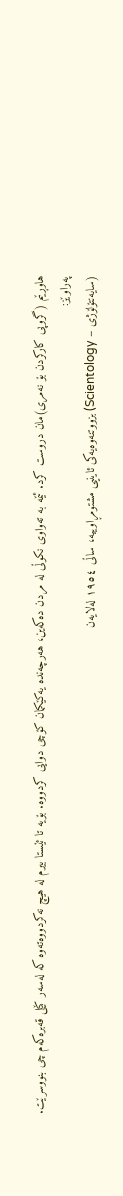هاوڕێم (گروپی کارکردن بۆ نەمری)مان دروست کرد. ئێمە بە تەواوی نکوڵی لە مردن دەکەین، هەرچەندە یەکێکمان کۆچی دوایی کردووە. بۆیە تا ئێستا بیرم لە هیچ نەکردووەتەوە کە لەسەر کێلی قەبرەکەم چی بنووسرێت.
پەراوێز:
(سایەنتۆلۆژی – Scientology) بزووتنەوەیەکی ئاینیی مشتومڕاوییە، ساڵی ١٩٥٤ لەلایەن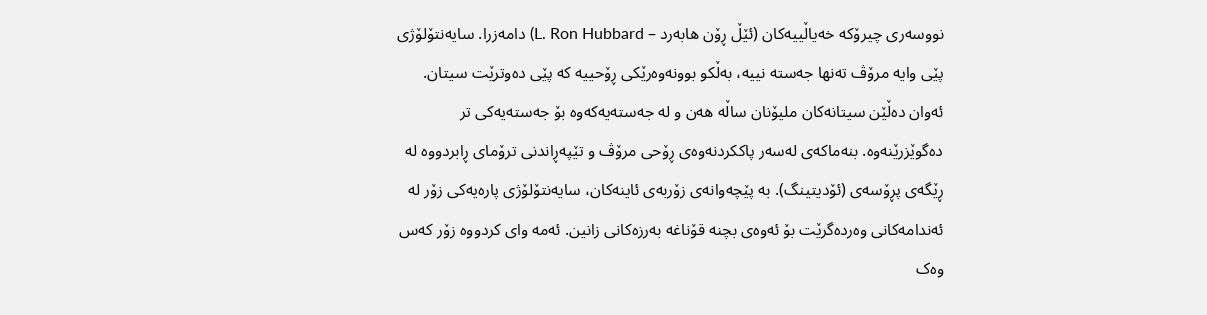نووسەری چیرۆکە خەیاڵییەکان (ئێڵ ڕۆن هابەرد – L. Ron Hubbard) دامەزرا. سایەنتۆلۆژی پێی وایە مرۆڤ تەنها جەستە نییە، بەڵکو بوونەوەرێکی ڕۆحییە کە پێی دەوترێت سیتان. ئەوان دەڵێن سیتانەکان ملیۆنان ساڵە هەن و لە جەستەیەکەوە بۆ جەستەیەکی تر دەگوێزرێنەوە. بنەماکەی لەسەر پاککردنەوەی ڕۆحی مرۆڤ و تێپەڕاندنی ترۆمای ڕابردووە لە ڕێگەی پڕۆسەی (ئۆدیتینگ). بە پێچەوانەی زۆربەی ئاینەکان، سایەنتۆلۆژی پارەیەکی زۆر لە ئەندامەکانی وەردەگرێت بۆ ئەوەی بچنە قۆناغە بەرزەکانی زانین. ئەمە وای کردووە زۆر کەس وەک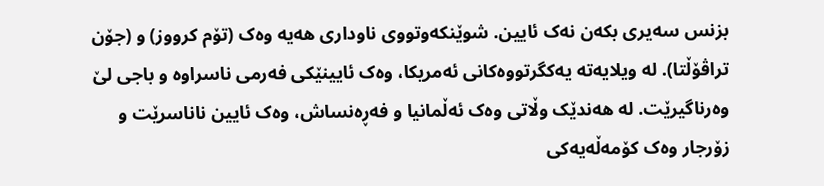بزنس سەیری بکەن نەک ئایین. شوێنکەوتووی ناوداری هەیە وەک (تۆم کرووز) و (جۆن تراڤۆڵتا). لە ویلایەتە یەکگرتووەکانی ئەمریکا، وەک ئایینێکی فەرمی ناسراوە و باجی لێ وەرناگیرێت. لە هەندێک وڵاتی وەک ئەڵمانیا و فەڕەنساش، وەک ئایین ناناسرێت و زۆرجار وەک کۆمەڵەیەکی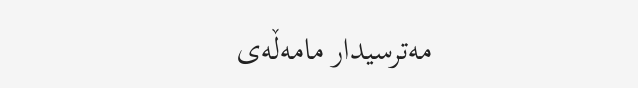مەترسیدار مامەڵەی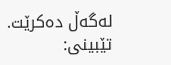لەگەڵ دەکرێت.
تێبینی: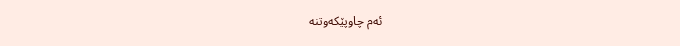ئەم چاوپێکەوتنە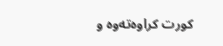کورت کراوەتەوە و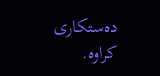دەستکاری کراوە.